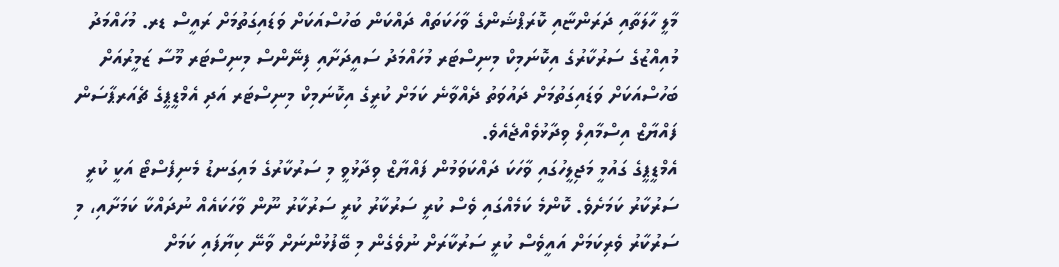މާލީ ހާލަތާއި ދަރަންޏާއި ކޮރަޕްޝަންގެ ވާހަކަތައް ދައްކަން ބަހުސްއަކަށް ވަޑައިގަތުމަށް ރައީސް ޑރ. މުހައްމަދު މުއިއްޒުގެ ސަރުކާރުގެ އިކޮނަމިކް މިނިސްޓަރ މުހައްމަދު ސައީދަށާއި ފިނޭންސް މިނިސްޓަރ މޫސާ ޒަމީރުއަށް ބަހުސްއަކަށް ވަޑައިގަތުމަށް ދައުވަތު ދެއްވާނެ ކަމަށް ކުރީގެ އިކޮނަމިކް މިނިސްޓަރ އަދި އެމްޑީޕީގެ ޗެއަރޕާސަން ފައްޔާޒް އިސްމާއިލް ވިދާޅުވެއްޖެއެވެ.
އެމްޑީޕީގެ ގައުމީ މަޖިލީހުގައި ވާހަކަ ދައްކަވަމުން ފައްޔާޒް ވިދާޅުވީ މި ސަރުކާރުގެ މައިގަނޑު މެނިފެސްޓޯ އަކީ ކުރީ ސަރުކާރު ކަމަށެވެ. ކޮންމެ ކަމެއްގައި ވެސް ކުރީ ސަރުކާރު ކުރީ ސަރުކާރު ނޫން ވާހަކައެއް ނުދައްކާ ކަމަށާއި، މި ސަރުކާރު ވެރިކަމަށް އައީވެސް ކުރީ ސަރުކާރަށް ނުވެގެން މި ބޭފުޅުންނަށް ވާނޭ ކިޔާފައި ކަމަށް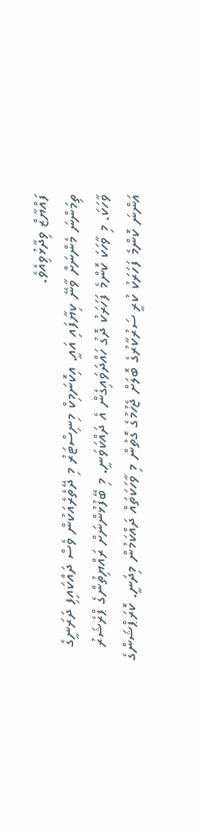ފައްޔާޒް ވިދާޅުވިއެވެ.
ތިމަންނަ މެންނަށް ވާނޭ ކިޔާފައި އައީ. އިކޮނަމިކް މިނިސްޓަރު މި ދޭތެރެއަކުން ވެސް ދައްކައިފި ދަރަނީގެ ވާހަކަ. މި ވާހަކަ ކޮންމެ ފަހަރަކު ދޮގު ހައްދަވައިގެން އެ ދައްކަވަނީ. މި ބޭފުޅުންނަށް ރައްޔިތުންގެ ޕްރެޝަރު އަންނަ ކޮންމެ ފަހަރަކު ކުރީ ސަރުކާރުގެ ބޮލަށް ޖެހުމުގެ ގޮތުން މި ވާހަކަތައް ދައްކަމުން މިދަނީ. ކޮރަޕްޝަންގެ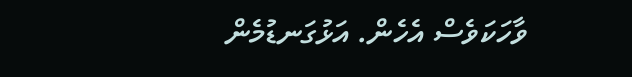ވާހަކަވެސް އެހެން. އަޅުގަނޑުމެން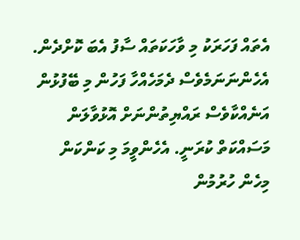އެތައް ފަހަރަކު މި ވާހަކަތައް ސާފު އެބަ ކޮށްދެން. އެހެންނަނަމެވެސް ދެމަހެއްހާ ފަހުން މި ބޭފުޅުން އަނެއްކާވެސް ރައްޔިތުންނަށް އޮޅުވާލަން މަސައްކަތް ކުރަނީ. އެހެންވީމަ މި ކަންކަން މިހެން ހުރުމުން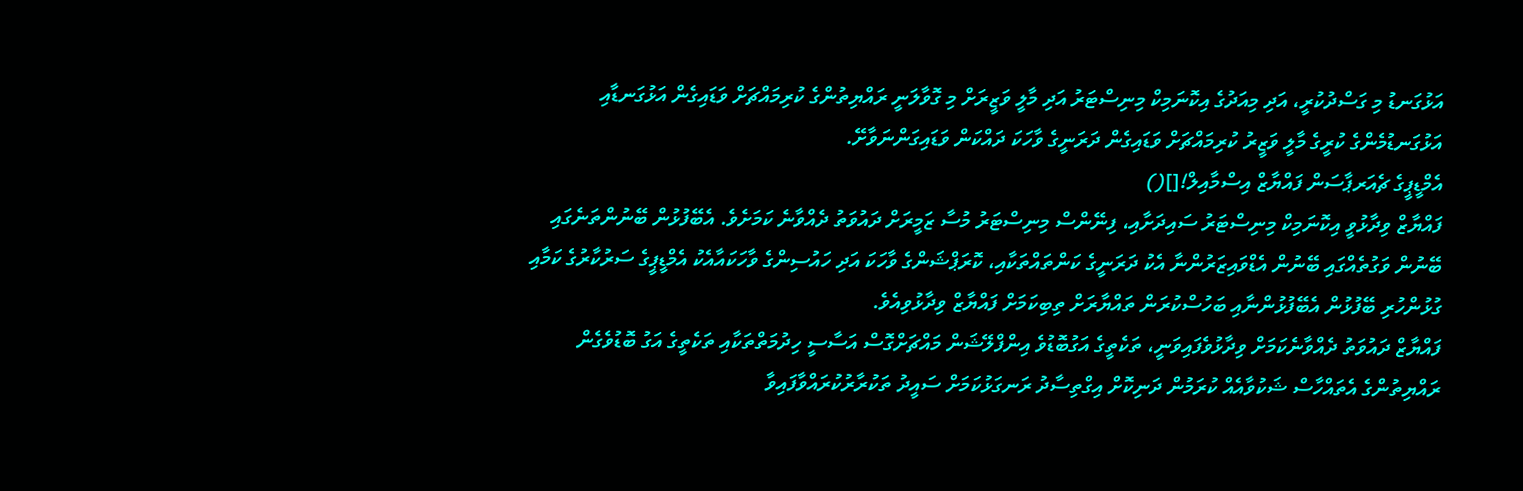އަޅުގަނޑު މި ގަސްދުކުރީ، އަދި މިއަދުގެ އިކޮނަމިކް މިނިސްޓަރު އަދި މާލީ ވަޒީރަށް މި ގޮވާލަނީ ރައްޔިތުންގެ ކުރިމައްޗަށް ވަޑައިގެން އަޅުގަނޑާއި އަޅުގަނޑުމެންގެ ކުރީގެ މާލީ ވަޒީރު ކުރިމައްޗަށް ވަޑައިގެން ދަރަނީގެ ވާހަކަ ދައްކަން ވަޑައިގަންނަވާށޭ.
އެމްޑީޕީގެ ޗެއަރޕާސަން ފައްޔާޒް އިސްމާއިލް![]()
ފައްޔާޒް ވިދާޅުވީ އިކޮނަމިކް މިނިސްޓަރު ސައިދަށާއި، ފިނޭންސް މިނިސްޓަރު މުސާ ޒަމީރަށް ދައުވަތު ދެއްވާނެ ކަމަށެވެ. އެބޭފުޅުން ބޭނުންތަނެގައި ބޭނުން ވަގުތެއްގައި ބޭނުން އެޑްވައިޒަރުންނާ އެކު ދަރަނީގެ ކަންތައްތަކާއި، ކޮރަޕްޝަންގެ ވާހަކަ އަދި ހައުސިންގެ ވާހަކައާއެކު އެމްޑީޕީގެ ސަރުކާރުގެ ކަމާއި ގުޅުންހުރި ބޭފުޅުން އެބޭފުޅުންނާއި ބަހުސްކުރަން ތައްޔާރަށް ތިބިކަމަށް ފައްޔާޒް ވިދާޅުވިއެވެ.
ފައްޔާޒް ދައުވަތު ދެއްވާނެކަމަށް ވިދާޅުވެފައިވަނީ، ތަކެތީގެ އަގުބޮޑުވެ އިންފްލޭޝަން މައްޗަށްގޮސް އަސާސީ ހިދުމަތްތަކާއި ތަކެތީގެ އަގު ބޮޑުވެގެން ރައްޔިތުންގެ އެތައްހާސް ޝަކުވާއެއް ކުރަމުން ދަނިކޮށް އިގްތިސާދު ރަނގަޅުކަމަށް ސައީދު ތަކުރާރުކުރައްވާފައިވާ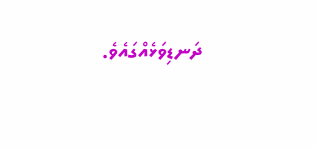ދަނޑިވަޅެއްގައެވެ.